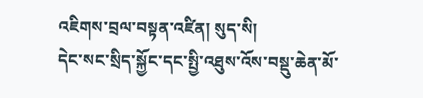འཇིགས་བྲལ་བསྟན་འཛིན། སུད་སི།
དེང་སང་སྲིད་སྐྱོང་དང་སྤྱི་འཐུས་འོས་བསྡུ་ཆེན་མོ་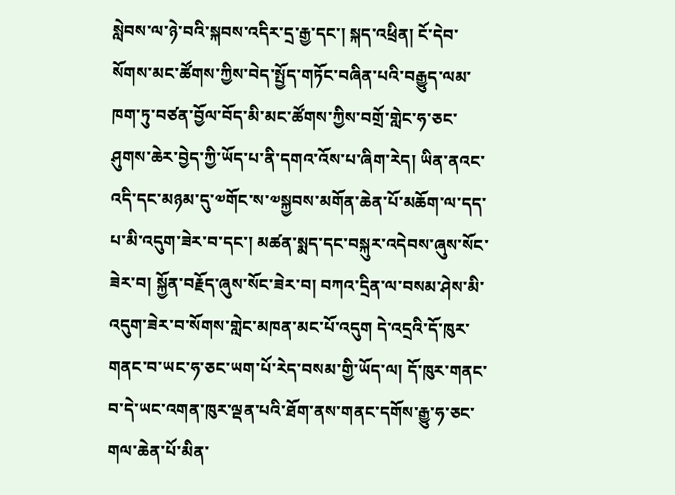སླེབས་ལ་ཉེ་བའི་སྐབས་འདིར་དྲ་རྒྱ་དང་། སྐད་འཕྲིན། ངོ་དེབ་སོགས་མང་ཚོགས་ཀྱིས་བེད་སྤྱོད་གཏོང་བཞིན་པའི་བརྒྱུད་ལམ་ཁག་ཏུ་བཙན་བྱོལ་བོད་མི་མང་ཚོགས་ཀྱིས་བགྲོ་གླེང་ཧ་ཅང་ཤུགས་ཆེར་བྱེད་ཀྱི་ཡོད་པ་ནི་དགའ་འོས་པ་ཞིག་རེད། ཡིན་ནའང་འདི་དང་མཉམ་དུ་༧གོང་ས་༧སྐྱབས་མགོན་ཆེན་པོ་མཆོག་ལ་དད་པ་མི་འདུག་ཟེར་བ་དང་། མཚན་སྨད་དང་བསྐུར་འདེབས་ཞུས་སོང་ཟེར་བ། སྐྱོན་བརྗོད་ཞུས་སོང་ཟེར་བ། བཀའ་དྲིན་ལ་བསམ་ཤེས་མི་འདུག་ཟེར་བ་སོགས་གླེང་མཁན་མང་པོ་འདུག དེ་འདྲའི་དོ་ཁུར་གནང་བ་ཡང་ཧ་ཅང་ཡག་པོ་རེད་བསམ་གྱི་ཡོད་ལ། དོ་ཁུར་གནང་བ་དེ་ཡང་འགན་ཁུར་ལྡན་པའི་ཐོག་ནས་གནང་དགོས་རྒྱུ་ཧ་ཅང་གལ་ཆེན་པོ་མིན་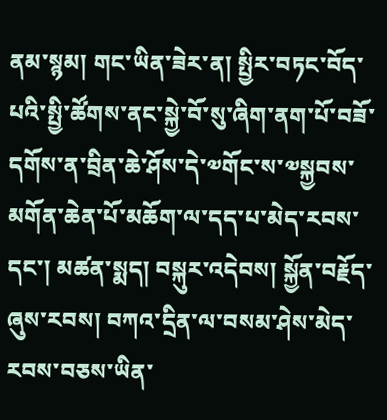ནམ་སྙམ། གང་ཡིན་ཟེར་ན། སྤྱིར་བཏང་བོད་པའི་སྤྱི་ཚོགས་ནང་སྐྱེ་བོ་སུ་ཞིག་ནག་པོ་བཟོ་དགོས་ན་བྲིན་ཆེ་ཤོས་དེ་༧གོང་ས་༧སྐྱབས་མགོན་ཆེན་པོ་མཆོག་ལ་དད་པ་མེད་རབས་དང་། མཚན་སྨད། བསྐུར་འདེབས། སྐྱོན་བརྗོད་ཞུས་རབས། བཀའ་དྲིན་ལ་བསམ་ཤེས་མེད་རབས་བཅས་ཡིན་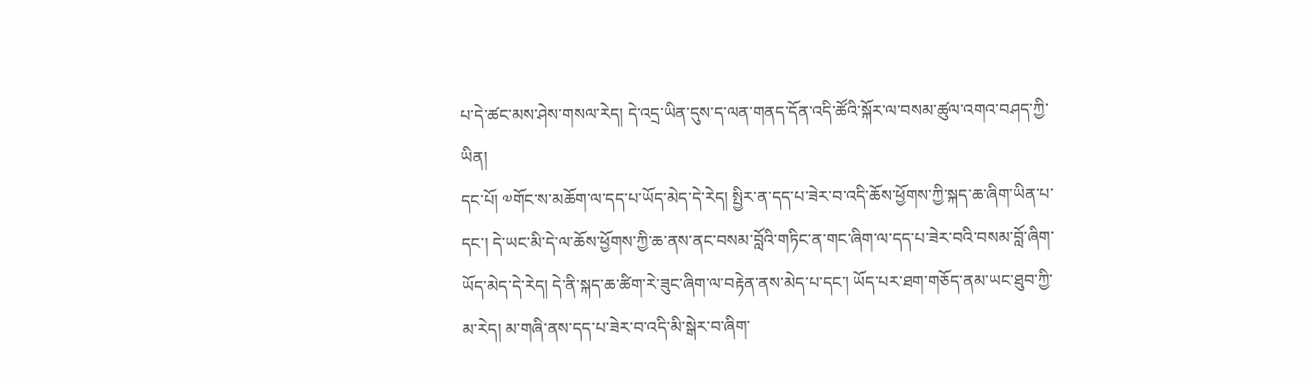པ་དེ་ཚང་མས་ཤེས་གསལ་རེད། དེ་འདྲ་ཡིན་དུས་ད་ལན་གནད་དོན་འདི་ཚོའི་སྐོར་ལ་བསམ་ཚུལ་འགའ་བཤད་ཀྱི་ཡིན།
དང་པོ། ༧གོང་ས་མཆོག་ལ་དད་པ་ཡོད་མེད་དེ་རེད། སྤྱིར་ན་དད་པ་ཟེར་བ་འདི་ཆོས་ཕྱོགས་ཀྱི་སྐད་ཆ་ཞིག་ཡིན་པ་དང་། དེ་ཡང་མི་དེ་ལ་ཆོས་ཕྱོགས་ཀྱི་ཆ་ནས་ནང་བསམ་བློའི་གཏིང་ན་གང་ཞིག་ལ་དད་པ་ཟེར་བའི་བསམ་བློ་ཞིག་ཡོད་མེད་དེ་རེད། དེ་ནི་སྐད་ཆ་ཚིག་རེ་ཟུང་ཞིག་ལ་བརྟེན་ནས་མེད་པ་དང་། ཡོད་པར་ཐག་གཅོད་ནམ་ཡང་ཐུབ་ཀྱི་མ་རེད། མ་གཞི་ནས་དད་པ་ཟེར་བ་འདི་མི་སྒེར་བ་ཞིག་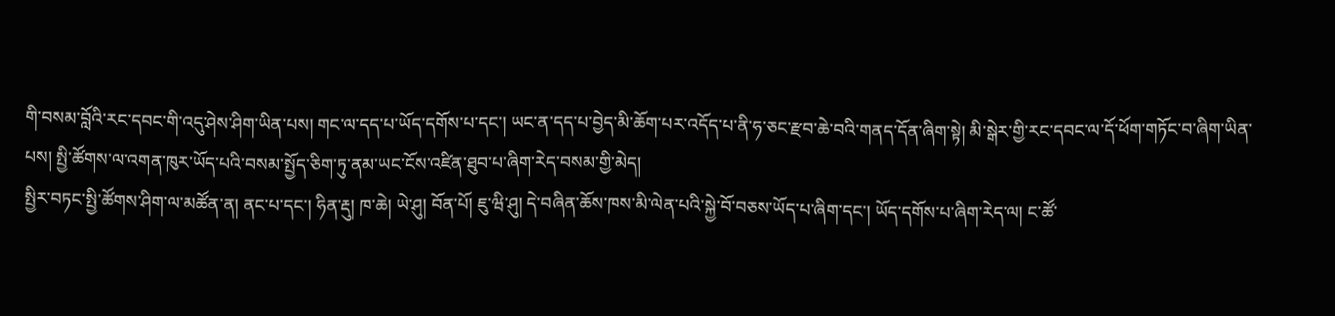གི་བསམ་བློའི་རང་དབང་གི་འདུ་ཤེས་ཤིག་ཡིན་པས། གང་ལ་དད་པ་ཡོད་དགོས་པ་དང་། ཡང་ན་དད་པ་བྱེད་མི་ཆོག་པར་འདོད་པ་ནི་ཧ་ཅང་རྫབ་ཆེ་བའི་གནད་དོན་ཞིག་སྟེ། མི་སྒེར་གྱི་རང་དབང་ལ་དོ་ཕོག་གཏོང་བ་ཞིག་ཡིན་པས། སྤྱི་ཚོགས་ལ་འགན་ཁུར་ཡོད་པའི་བསམ་སྤྱོད་ཅིག་ཏུ་ནམ་ཡང་ངོས་འཛིན་ཐུབ་པ་ཞིག་རེད་བསམ་གྱི་མེད།
སྤྱིར་བཏང་སྤྱི་ཚོགས་ཤིག་ལ་མཚོན་ན། ནང་པ་དང་། ཧིན་རྡུ། ཁ་ཆེ། ཡེ་ཤུ། བོན་པོ། ཇུ་ཝི་ཤུ། དེ་བཞིན་ཆོས་ཁས་མི་ལེན་པའི་སྐྱེ་བོ་བཅས་ཡོད་པ་ཞིག་དང་། ཡོད་དགོས་པ་ཞིག་རེད་ལ། ང་ཚོ་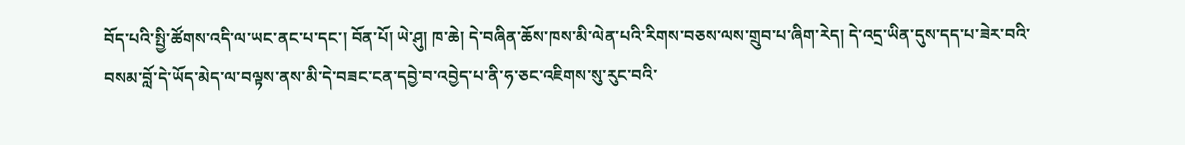བོད་པའི་སྤྱི་ཚོགས་འདི་ལ་ཡང་ནང་པ་དང་། བོན་པོ། ཡེ་ཤུ། ཁ་ཆེ། དེ་བཞིན་ཆོས་ཁས་མི་ལེན་པའི་རིགས་བཅས་ལས་གྲུབ་པ་ཞིག་རེད། དེ་འདྲ་ཡིན་དུས་དད་པ་ཟེར་བའི་བསམ་བློ་དེ་ཡོད་མེད་ལ་བལྟས་ནས་མི་དེ་བཟང་ངན་དབྱེ་བ་འབྱེད་པ་ནི་ཧ་ཅང་འཇིགས་སུ་རུང་བའི་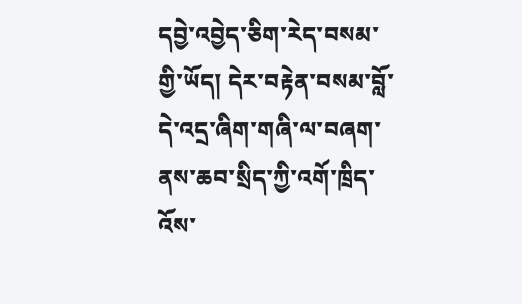དབྱེ་འབྱེད་ཅིག་རེད་བསམ་གྱི་ཡོད། དེར་བརྟེན་བསམ་བློ་དེ་འདྲ་ཞིག་གཞི་ལ་བཞག་ནས་ཆབ་སྲིད་ཀྱི་འགོ་ཁྲིད་འོས་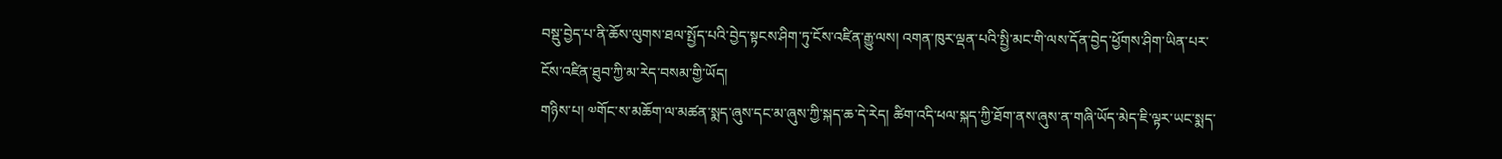བསྡུ་བྱེད་པ་ནི་ཆོས་ལུགས་ཐལ་སྤྱོད་པའི་བྱེད་སྟངས་ཤིག་ཏུ་ངོས་འཛིན་རྒྱུ་ལས། འགན་ཁུར་ལྡན་པའི་སྤྱི་མང་གི་ལས་དོན་བྱེད་ཕྱོགས་ཤིག་ཡིན་པར་ངོས་འཛིན་ཐུབ་ཀྱི་མ་རེད་བསམ་གྱི་ཡོད།
གཉིས་པ། ༧གོང་ས་མཆོག་ལ་མཚན་སྨད་ཞུས་དང་མ་ཞུས་ཀྱི་སྐད་ཆ་དེ་རེད། ཚིག་འདི་ཕལ་སྐད་ཀྱི་ཐོག་ནས་ཞུས་ན་གཞི་ཡོད་མེད་ཇི་ལྟར་ཡང་སྨད་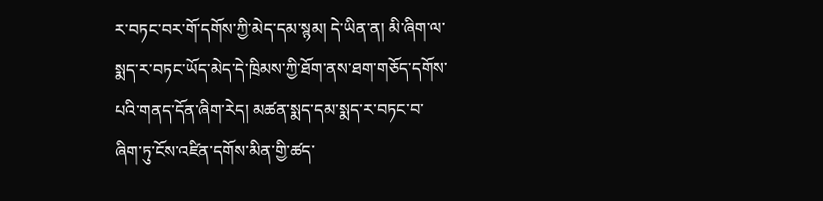ར་བཏང་བར་གོ་དགོས་ཀྱི་མེད་དམ་སྙམ། དེ་ཡིན་ན། མི་ཞིག་ལ་སྨད་ར་བཏང་ཡོད་མེད་དེ་ཁྲིམས་ཀྱི་ཐོག་ནས་ཐག་གཅོད་དགོས་པའི་གནད་དོན་ཞིག་རེད། མཚན་སྨད་དམ་སྨད་ར་བཏང་བ་ཞིག་ཏུ་ངོས་འཛིན་དགོས་མིན་གྱི་ཚད་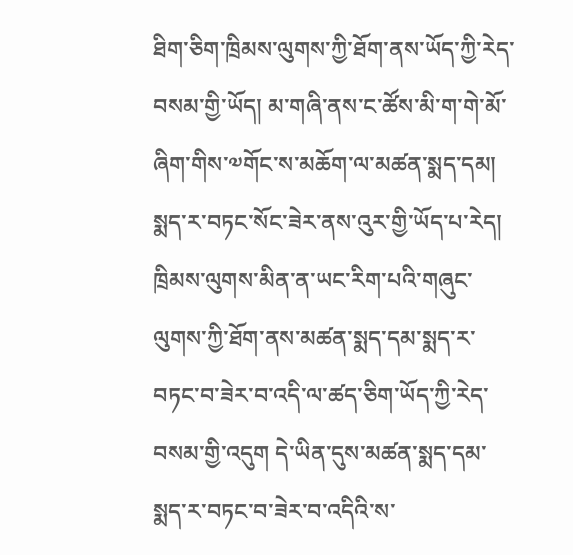ཐིག་ཅིག་ཁྲིམས་ལུགས་ཀྱི་ཐོག་ནས་ཡོད་ཀྱི་རེད་བསམ་གྱི་ཡོད། མ་གཞི་ནས་ང་ཚོས་མི་ག་གེ་མོ་ཞིག་གིས་༧གོང་ས་མཆོག་ལ་མཚན་སྨད་དམ། སྨད་ར་བཏང་སོང་ཟེར་ནས་འུར་གྱི་ཡོད་པ་རེད། ཁྲིམས་ལུགས་མིན་ན་ཡང་རིག་པའི་གཞུང་ལུགས་ཀྱི་ཐོག་ནས་མཚན་སྨད་དམ་སྨད་ར་བཏང་བ་ཟེར་བ་འདི་ལ་ཚད་ཅིག་ཡོད་ཀྱི་རེད་བསམ་གྱི་འདུག དེ་ཡིན་དུས་མཚན་སྨད་དམ་སྨད་ར་བཏང་བ་ཟེར་བ་འདིའི་ས་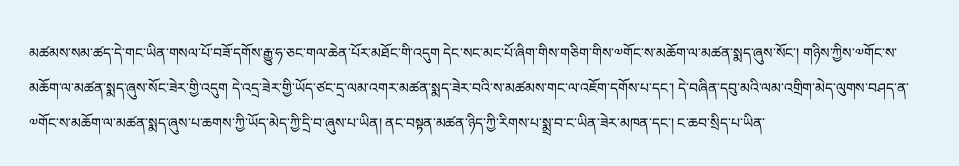མཚམས་སམ་ཚད་དེ་གང་ཡིན་གསལ་པོ་བཟོ་དགོས་རྒྱུ་ཧ་ཅང་གལ་ཆེན་པོར་མཐོང་གི་འདུག དེང་སང་མང་པོ་ཞིག་གིས་གཅིག་གིས་༧གོང་ས་མཆོག་ལ་མཚན་སྨད་ཞུས་སོང་། གཉིས་ཀྱིས་༧གོང་ས་མཆོག་ལ་མཚན་སྨད་ཞུས་སོང་ཟེར་གྱི་འདུག དེ་འདྲ་ཟེར་གྱི་ཡོད་ཙང་དྲ་ལམ་འགར་མཚན་སྨད་ཟེར་བའི་ས་མཚམས་གང་ལ་འཇོག་དགོས་པ་དང་། དེ་བཞིན་དབུ་མའི་ལམ་འགྲིག་མེད་ལུགས་བཤད་ན་༧གོང་ས་མཆོག་ལ་མཚན་སྨད་ཞུས་པ་ཆགས་ཀྱི་ཡོད་མེད་ཀྱི་དྲི་བ་ཞུས་པ་ཡིན། ནང་བསྟན་མཚན་ཉིད་ཀྱི་རིགས་པ་སྨྲ་བ་ང་ཡིན་ཟེར་མཁན་དང་། ང་ཆབ་སྲིད་པ་ཡིན་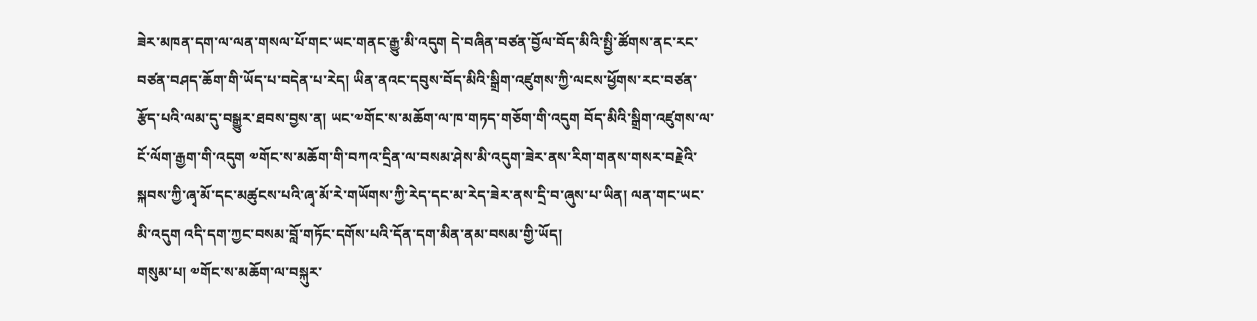ཟེར་མཁན་དག་ལ་ལན་གསལ་པོ་གང་ཡང་གནང་རྒྱུ་མི་འདུག དེ་བཞིན་བཙན་བྱོལ་བོད་མིའི་སྤྱི་ཚོགས་ནང་རང་བཙན་བཤད་ཆོག་གི་ཡོད་པ་བདེན་པ་རེད། ཡིན་ནའང་དབུས་བོད་མིའི་སྒྲིག་འཛུགས་ཀྱི་ལངས་ཕྱོགས་རང་བཙན་རྩོད་པའི་ལམ་དུ་བསྒྱུར་ཐབས་བྱས་ན། ཡང་༧གོང་ས་མཆོག་ལ་ཁ་གཏད་གཅོག་གི་འདུག བོད་མིའི་སྒྲིག་འཛུགས་ལ་ངོ་ལོག་རྒྱག་གི་འདུག ༧གོང་ས་མཆོག་གི་བཀའ་དྲིན་ལ་བསམ་ཤེས་མི་འདུག་ཟེར་ནས་རིག་གནས་གསར་བརྗེའི་སྐབས་ཀྱི་ཞྭ་མོ་དང་མཚུངས་པའི་ཞྭ་མོ་རེ་གཡོགས་ཀྱི་རེད་དང་མ་རེད་ཟེར་ནས་དྲི་བ་ཞུས་པ་ཡིན། ལན་གང་ཡང་མི་འདུག འདི་དག་ཀྱང་བསམ་བློ་གཏོང་དགོས་པའི་དོན་དག་མིན་ནམ་བསམ་གྱི་ཡོད།
གསུམ་པ། ༧གོང་ས་མཆོག་ལ་བསྐུར་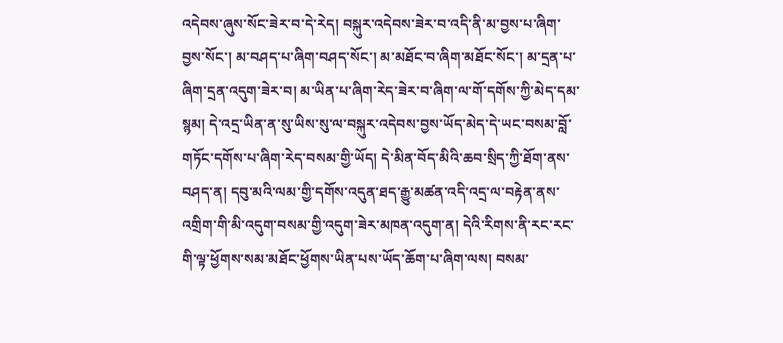འདེབས་ཞུས་སོང་ཟེར་བ་དེ་རེད། བསྐུར་འདེབས་ཟེར་བ་འདི་ནི་མ་བྱས་པ་ཞིག་བྱས་སོང་། མ་བཤད་པ་ཞིག་བཤད་སོང་། མ་མཐོང་བ་ཞིག་མཐོང་སོང་། མ་དྲན་པ་ཞིག་དྲན་འདུག་ཟེར་བ། མ་ཡིན་པ་ཞིག་རེད་ཟེར་བ་ཞིག་ལ་གོ་དགོས་ཀྱི་མེད་དམ་སྙམ། དེ་འདྲ་ཡིན་ན་སུ་ཡིས་སུ་ལ་བསྐུར་འདེབས་བྱས་ཡོད་མེད་དེ་ཡང་བསམ་བློ་གཏོང་དགོས་པ་ཞིག་རེད་བསམ་གྱི་ཡོད། དེ་མིན་བོད་མིའི་ཆབ་སྲིད་ཀྱི་ཐོག་ནས་བཤད་ན། དབུ་མའི་ལམ་གྱི་དགོས་འདུན་ཐད་རྒྱུ་མཚན་འདི་འདྲ་ལ་བརྟེན་ནས་འགྲིག་གི་མི་འདུག་བསམ་གྱི་འདུག་ཟེར་མཁན་འདུག་ན། དེའི་རིགས་ནི་རང་རང་གི་ལྟ་ཕྱོགས་སམ་མཐོང་ཕྱོགས་ཡིན་པས་ཡོད་ཆོག་པ་ཞིག་ལས། བསམ་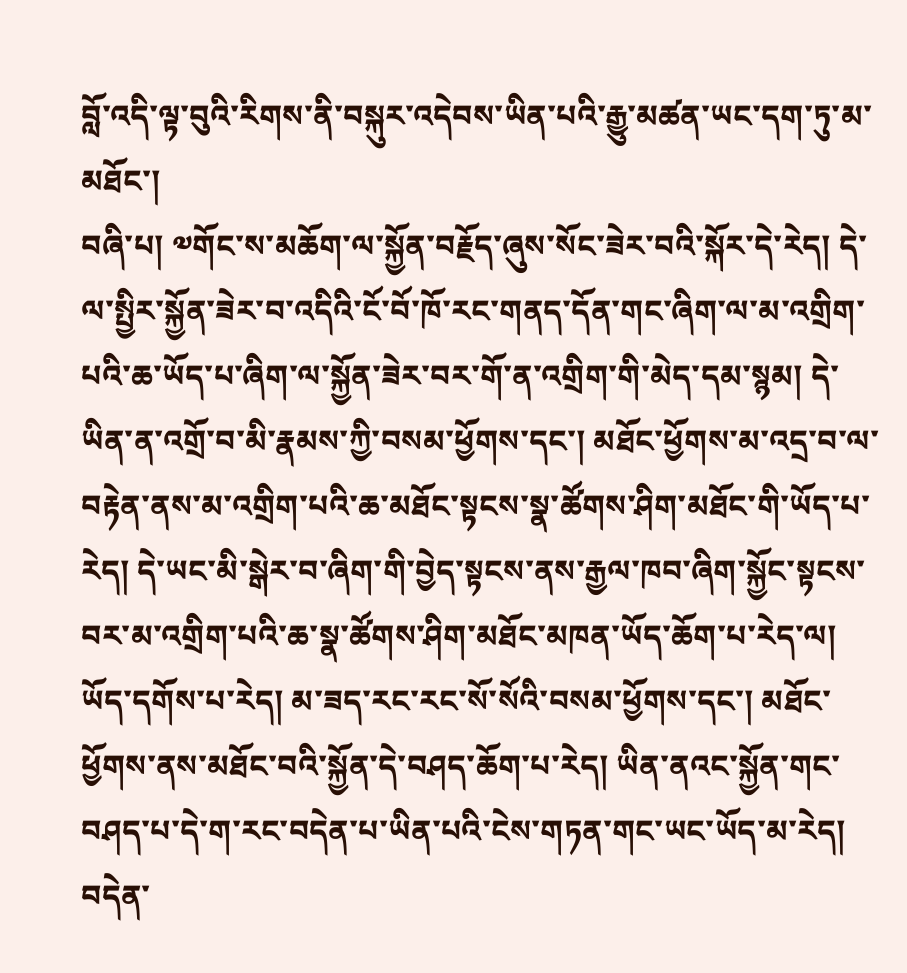བློ་འདི་ལྟ་བུའི་རིགས་ནི་བསྐུར་འདེབས་ཡིན་པའི་རྒྱུ་མཚན་ཡང་དག་ཏུ་མ་མཐོང་།
བཞི་པ། ༧གོང་ས་མཆོག་ལ་སྐྱོན་བརྗོད་ཞུས་སོང་ཟེར་བའི་སྐོར་དེ་རེད། དེ་ལ་སྤྱིར་སྐྱོན་ཟེར་བ་འདིའི་ངོ་བོ་ཁོ་རང་གནད་དོན་གང་ཞིག་ལ་མ་འགྲིག་པའི་ཆ་ཡོད་པ་ཞིག་ལ་སྐྱོན་ཟེར་བར་གོ་ན་འགྲིག་གི་མེད་དམ་སྙམ། དེ་ཡིན་ན་འགྲོ་བ་མི་རྣམས་ཀྱི་བསམ་ཕྱོགས་དང་། མཐོང་ཕྱོགས་མ་འདྲ་བ་ལ་བརྟེན་ནས་མ་འགྲིག་པའི་ཆ་མཐོང་སྟངས་སྣ་ཚོགས་ཤིག་མཐོང་གི་ཡོད་པ་རེད། དེ་ཡང་མི་སྒེར་བ་ཞིག་གི་བྱེད་སྟངས་ནས་རྒྱལ་ཁབ་ཞིག་སྐྱོང་སྟངས་བར་མ་འགྲིག་པའི་ཆ་སྣ་ཚོགས་ཤིག་མཐོང་མཁན་ཡོད་ཆོག་པ་རེད་ལ། ཡོད་དགོས་པ་རེད། མ་ཟད་རང་རང་སོ་སོའི་བསམ་ཕྱོགས་དང་། མཐོང་ཕྱོགས་ནས་མཐོང་བའི་སྐྱོན་དེ་བཤད་ཆོག་པ་རེད། ཡིན་ནའང་སྐྱོན་གང་བཤད་པ་དེ་ག་རང་བདེན་པ་ཡིན་པའི་ངེས་གཏན་གང་ཡང་ཡོད་མ་རེད། བདེན་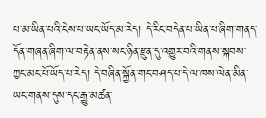པ་མ་ཡིན་པའི་ངེས་པ་ཡང་ཡོད་མ་རེད། དེ་རིང་བདེན་པ་ཡིན་པ་ཞིག་གནད་དོན་གཞན་ཞིག་ལ་བརྟེན་ནས་སང་ཉིན་རྫུན་དུ་འགྱུར་བའི་གནས་སྐབས་ཀྱང་མང་པོ་ཡོད་པ་རེད། དེ་བཞིན་སྐྱོན་གང་བཤད་པ་དེ་ལ་ཁས་ལེན་མིན་ཡང་གནས་དུས་དང་རྒྱུ་མཚན་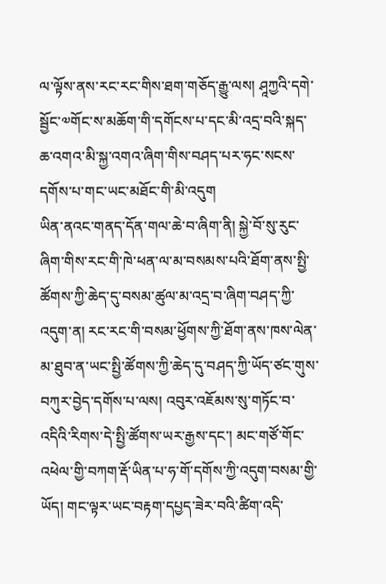ལ་ལྟོས་ནས་རང་རང་གིས་ཐག་གཅོད་རྒྱུ་ལས། ཤཱཀྱའི་དགེ་སྦྱོང་༧གོང་ས་མཆོག་གི་དགོངས་པ་དང་མི་འདྲ་བའི་སྐད་ཆ་འགའ་མི་སྐྱ་འགའ་ཞིག་གིས་བཤད་པར་ཧང་སངས་དགོས་པ་གང་ཡང་མཐོང་གི་མི་འདུག
ཡིན་ནའང་གནད་དོན་གལ་ཆེ་བ་ཞིག་ནི། སྐྱེ་བོ་སུ་རུང་ཞིག་གིས་རང་གི་ཁེ་ཕན་ལ་མ་བསམས་པའི་ཐོག་ནས་སྤྱི་ཚོགས་ཀྱི་ཆེད་དུ་བསམ་ཚུལ་མ་འདྲ་བ་ཞིག་བཤད་ཀྱི་འདུག་ན། རང་རང་གི་བསམ་ཕྱོགས་ཀྱི་ཐོག་ནས་ཁས་ལེན་མ་ཐུབ་ན་ཡང་སྤྱི་ཚོགས་ཀྱི་ཆེད་དུ་བཤད་ཀྱི་ཡོད་ཙང་གུས་བཀུར་བྱེད་དགོས་པ་ལས། འབུར་འཇོམས་སུ་གཏོང་བ་འདིའི་རིགས་དེ་སྤྱི་ཚོགས་ཡར་རྒྱས་དང་། མང་གཙོ་གོང་འཕེལ་གྱི་བཀག་རྡོ་ཡིན་པ་ཧ་གོ་དགོས་ཀྱི་འདུག་བསམ་གྱི་ཡོད། གང་ལྟར་ཡང་བརྟག་དཔྱད་ཟེར་བའི་ཚིག་འདི་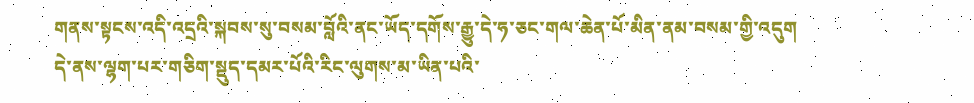གནས་སྟངས་འདི་འདྲའི་སྐབས་སུ་བསམ་བློའི་ནང་ཡོད་དགོས་རྒྱུ་དེ་ཧ་ཅང་གལ་ཆེན་པོ་མིན་ནམ་བསམ་གྱི་འདུག
དེ་ནས་ལྷག་པར་གཅིག་སྡུད་དམར་པོའི་རིང་ལུགས་མ་ཡིན་པའི་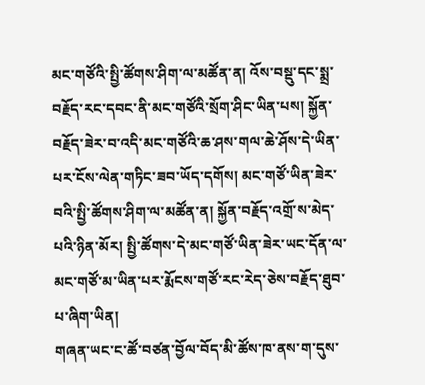མང་གཙོའི་སྤྱི་ཚོགས་ཤིག་ལ་མཚོན་ན། འོས་བསྡུ་དང་སྨྲ་བརྗོད་རང་དབང་ནི་མང་གཙོའི་སྲོག་ཤིང་ཡིན་པས། སྐྱོན་བརྗོད་ཟེར་བ་འདི་མང་གཙོའི་ཆ་ཤས་གལ་ཆེ་ཤོས་དེ་ཡིན་པར་ངོས་ལེན་གཏིང་ཟབ་ཡོད་དགོས། མང་གཙོ་ཡིན་ཟེར་བའི་སྤྱི་ཚོགས་ཤིག་ལ་མཚོན་ན། སྐྱོན་བརྗོད་འགྲོ་ས་མེད་པའི་ཉིན་མོར། སྤྱི་ཚོགས་དེ་མང་གཙོ་ཡིན་ཟེར་ཡང་དོན་ལ་མང་གཙོ་མ་ཡིན་པར་རྨོངས་གཙོ་རང་རེད་ཅེས་བརྗོད་ཐུབ་པ་ཞིག་ཡིན།
གཞན་ཡང་ང་ཚོ་བཙན་བྱོལ་བོད་མི་ཚོས་ཁ་ནས་ག་དུས་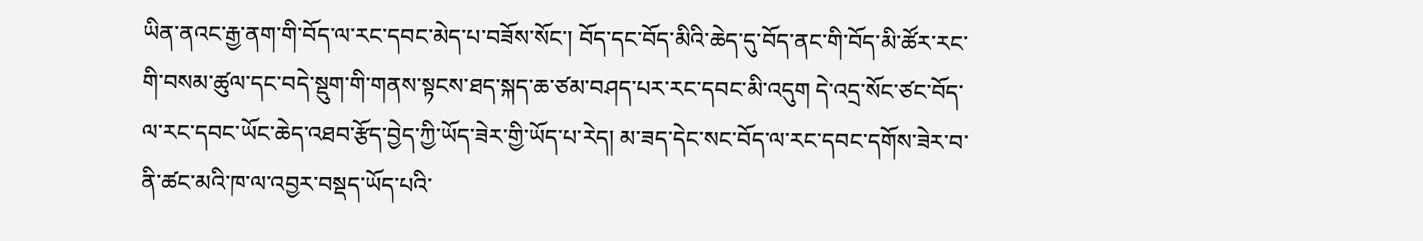ཡིན་ནའང་རྒྱ་ནག་གི་བོད་ལ་རང་དབང་མེད་པ་བཟོས་སོང་། བོད་དང་བོད་མིའི་ཆེད་དུ་བོད་ནང་གི་བོད་མི་ཚོར་རང་གི་བསམ་ཚུལ་དང་བདེ་སྡུག་གི་གནས་སྟངས་ཐད་སྐད་ཆ་ཙམ་བཤད་པར་རང་དབང་མི་འདུག དེ་འདྲ་སོང་ཙང་བོད་ལ་རང་དབང་ཡོང་ཆེད་འཐབ་རྩོད་བྱེད་ཀྱི་ཡོད་ཟེར་གྱི་ཡོད་པ་རེད། མ་ཟད་དེང་སང་བོད་ལ་རང་དབང་དགོས་ཟེར་བ་ནི་ཚང་མའི་ཁ་ལ་འབྱར་བསྡད་ཡོད་པའི་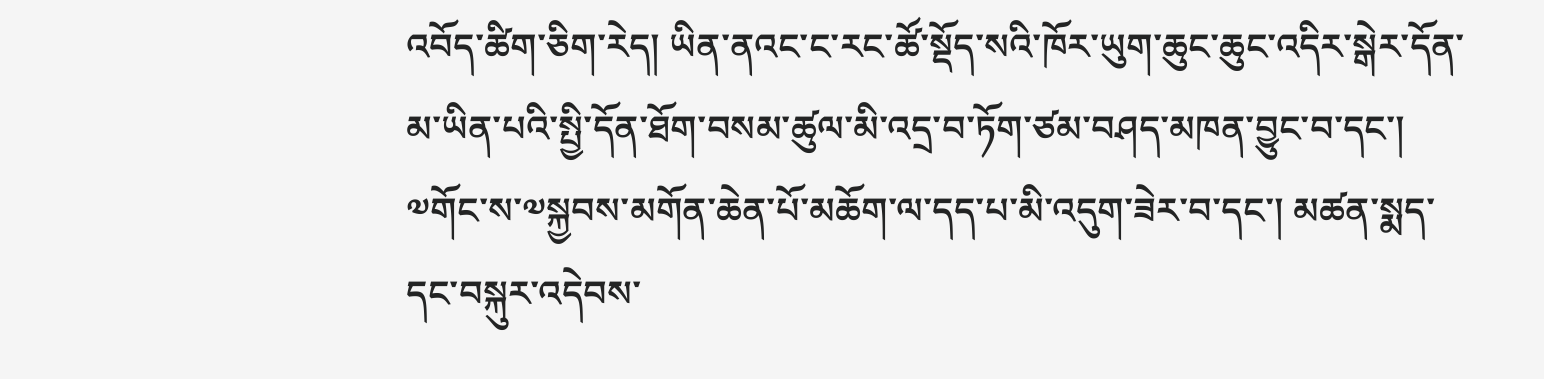འབོད་ཚིག་ཅིག་རེད། ཡིན་ནའང་ང་རང་ཚོ་སྡོད་སའི་ཁོར་ཡུག་ཆུང་ཆུང་འདིར་སྒེར་དོན་མ་ཡིན་པའི་སྤྱི་དོན་ཐོག་བསམ་ཚུལ་མི་འདྲ་བ་ཏོག་ཙམ་བཤད་མཁན་བྱུང་བ་དང་། ༧གོང་ས་༧སྐྱབས་མགོན་ཆེན་པོ་མཆོག་ལ་དད་པ་མི་འདུག་ཟེར་བ་དང་། མཚན་སྨད་དང་བསྐུར་འདེབས་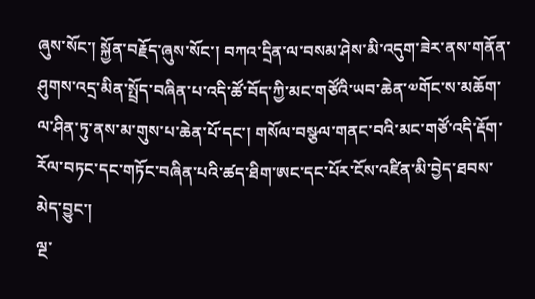ཞུས་སོང་། སྐྱོན་བརྗོད་ཞུས་སོང་། བཀའ་དྲིན་ལ་བསམ་ཤེས་མི་འདུག་ཟེར་ནས་གནོན་ཤུགས་འདྲ་མིན་སྤྲོད་བཞིན་པ་འདི་ཚོ་བོད་ཀྱི་མང་གཙོའི་ཡབ་ཆེན་༧གོང་ས་མཆོག་ལ་ཤིན་ཏུ་ནས་མ་གུས་པ་ཆེན་པོ་དང་། གསོལ་བསྩལ་གནང་བའི་མང་གཙོ་འདི་རྡོག་རོལ་བཏང་དང་གཏོང་བཞིན་པའི་ཚད་ཐིག་ཨང་དང་པོར་ངོས་འཛིན་མི་བྱེད་ཐབས་མེད་བྱུང་།
ལྔ་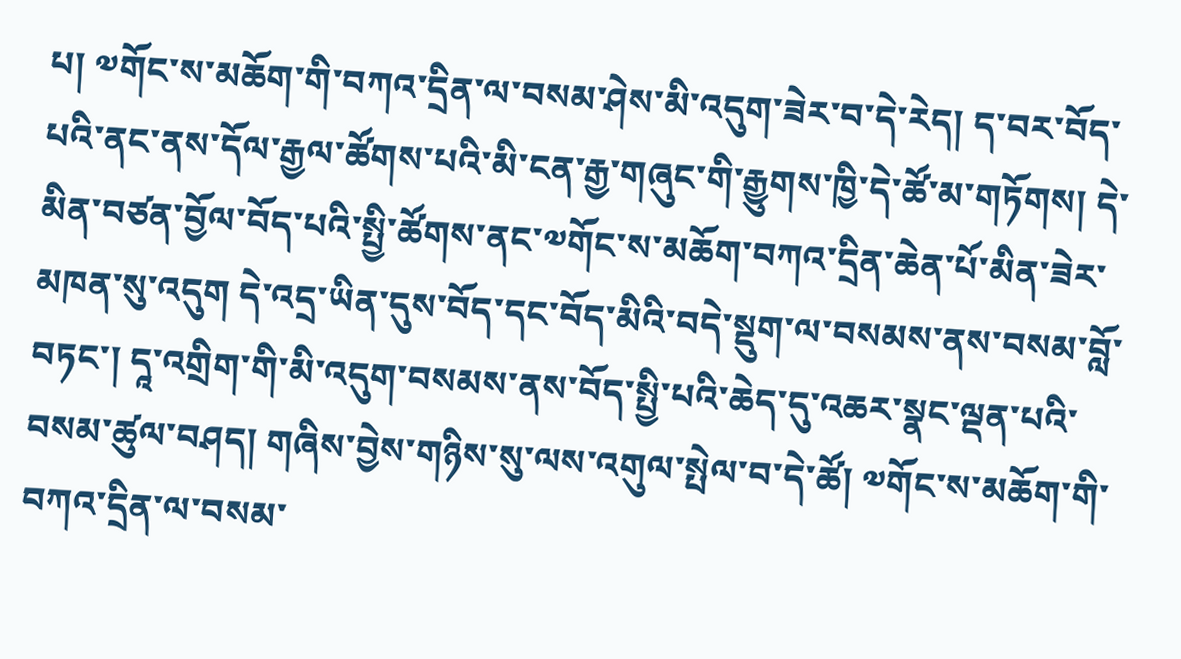པ། ༧གོང་ས་མཆོག་གི་བཀའ་དྲིན་ལ་བསམ་ཤེས་མི་འདུག་ཟེར་བ་དེ་རེད། ད་བར་བོད་པའི་ནང་ནས་དོལ་རྒྱལ་ཚོགས་པའི་མི་ངན་རྒྱ་གཞུང་གི་རྒྱུགས་ཁྱི་དེ་ཚོ་མ་གཏོགས། དེ་མིན་བཙན་བྱོལ་བོད་པའི་སྤྱི་ཚོགས་ནང་༧གོང་ས་མཆོག་བཀའ་དྲིན་ཆེན་པོ་མིན་ཟེར་མཁན་སུ་འདུག དེ་འདྲ་ཡིན་དུས་བོད་དང་བོད་མིའི་བདེ་སྡུག་ལ་བསམས་ནས་བསམ་བློ་བཏང་། དཱ་འགྲིག་གི་མི་འདུག་བསམས་ནས་བོད་སྤྱི་པའི་ཆེད་དུ་འཆར་སྣང་ལྡན་པའི་བསམ་ཚུལ་བཤད། གཞིས་བྱེས་གཉིས་སུ་ལས་འགུལ་སྤེལ་བ་དེ་ཚོ། ༧གོང་ས་མཆོག་གི་བཀའ་དྲིན་ལ་བསམ་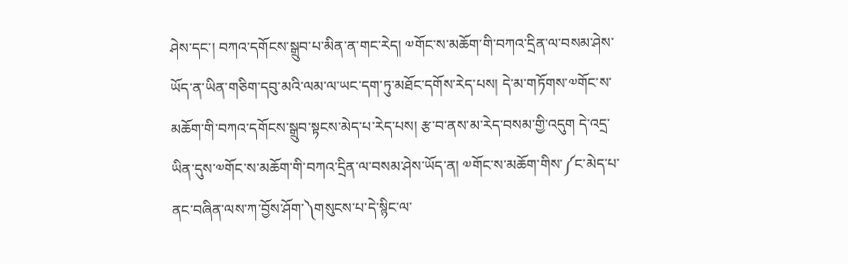ཤེས་དང་། བཀའ་དགོངས་སྒྲུབ་པ་མིན་ན་གང་རེད། ༧གོང་ས་མཆོག་གི་བཀའ་དྲིན་ལ་བསམ་ཤེས་ཡོད་ན་ཡིན་གཅིག་དབུ་མའི་ལམ་ལ་ཡང་དག་ཏུ་མཐོང་དགོས་རེད་པས། དེ་མ་གཏོགས་༧གོང་ས་མཆོག་གི་བཀའ་དགོངས་སྒྲུབ་སྟངས་མེད་པ་རེད་པས། རྩ་བ་ནས་མ་རེད་བསམ་གྱི་འདུག དེ་འདྲ་ཡིན་དུས་༧གོང་ས་མཆོག་གི་བཀའ་དྲིན་ལ་བསམ་ཤེས་ཡོད་ན། ༧གོང་ས་མཆོག་གིས་༼ང་མེད་པ་ནང་བཞིན་ལས་ཀ་བྱོས་ཤོག་༽གསུངས་པ་དེ་སྙིང་ལ་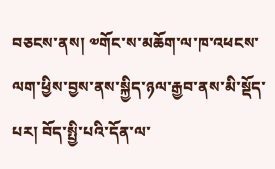བཅངས་ནས། ༧གོང་ས་མཆོག་ལ་ཁ་འཕངས་ལག་ཕྱིས་བྱས་ནས་སྐྱིད་ཉལ་རྒྱབ་ནས་མི་སྡོད་པར། བོད་སྤྱི་པའི་དོན་ལ་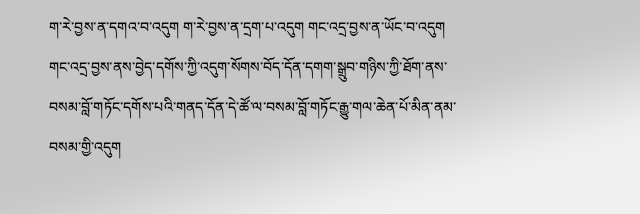ག་རེ་བྱས་ན་དགའ་བ་འདུག ག་རེ་བྱས་ན་དྲག་པ་འདུག གང་འདྲ་བྱས་ན་ཡོང་བ་འདུག གང་འདྲ་བྱས་ནས་བྱེད་དགོས་ཀྱི་འདུག་སོགས་བོད་དོན་དགག་སྒྲུབ་གཉིས་ཀྱི་ཐོག་ནས་བསམ་བློ་གཏོང་དགོས་པའི་གནད་དོན་དེ་ཚོ་ལ་བསམ་བློ་གཏོང་རྒྱུ་གལ་ཆེན་པོ་མིན་ནམ་བསམ་གྱི་འདུག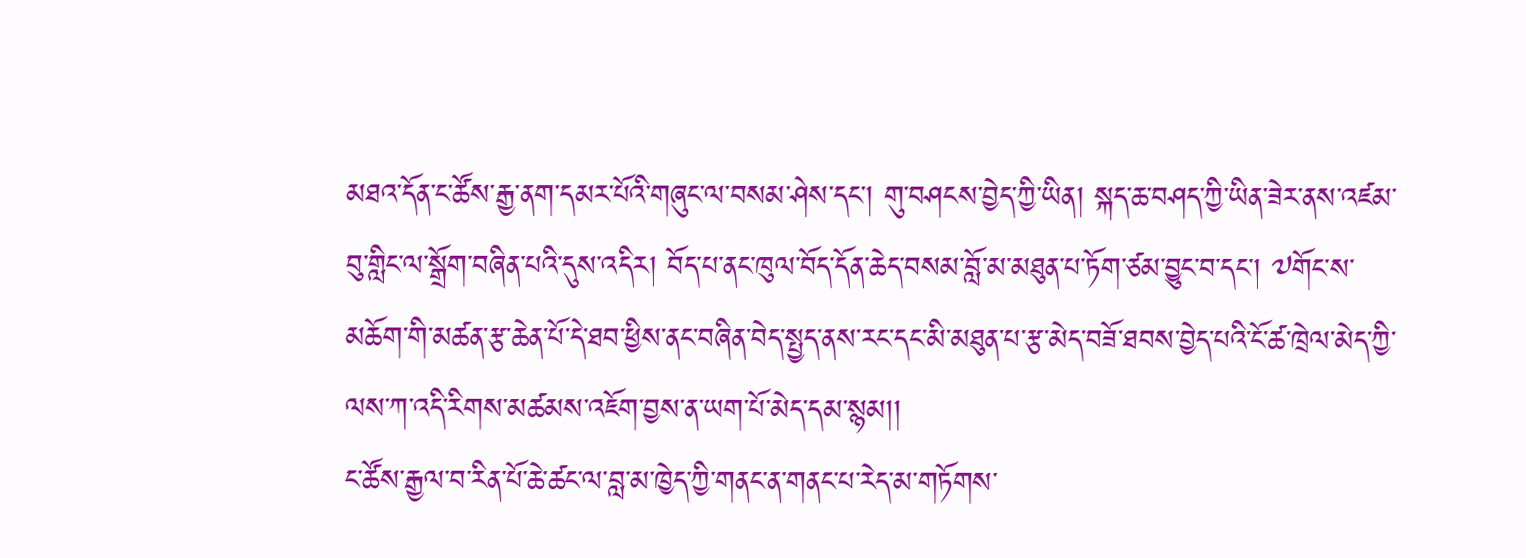མཐའ་དོན་ང་ཚོས་རྒྱ་ནག་དམར་པོའི་གཞུང་ལ་བསམ་ཤེས་དང་། གུ་བཤངས་བྱེད་ཀྱི་ཡིན། སྐད་ཆ་བཤད་ཀྱི་ཡིན་ཟེར་ནས་འཛམ་བུ་གླིང་ལ་སྒྲོག་བཞིན་པའི་དུས་འདིར། བོད་པ་ནང་ཁུལ་བོད་དོན་ཆེད་བསམ་བློ་མ་མཐུན་པ་ཏོག་ཙམ་བྱུང་བ་དང་། ༧གོང་ས་མཆོག་གི་མཚན་རྩ་ཆེན་པོ་དེ་ཐབ་ཕྱིས་ནང་བཞིན་བེད་སྤྱད་ནས་རང་དང་མི་མཐུན་པ་རྩ་མེད་བཟོ་ཐབས་བྱེད་པའི་ངོ་ཚ་ཁྲེལ་མེད་ཀྱི་ལས་ཀ་འདི་རིགས་མཚམས་འཇོག་བྱས་ན་ཡག་པོ་མེད་དམ་སྙམ།།
ང་ཚོས་རྒྱལ་བ་རིན་པོ་ཆེ་ཚང་ལ་བླ་མ་ཁྱེད་ཀྱི་གནང་ན་གནང་པ་རེད་མ་གཏོགས་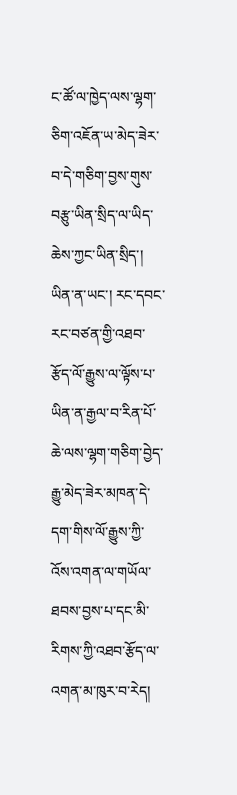ང་ཚོ་ལ་ཁྱེད་ལས་ལྷག་ཅིག་འཇོན་ཡ་མེད་ཟེར་བ་དེ་གཅིག་བྱས་གུས་བརྩུ་ཡིན་སྲིད་ལ་ཡིད་ཆེས་ཀྱང་ཡིན་སྲིད་། ཡིན་ན་ཡང་། རང་དབང་རང་བཙན་གྱི་འཐབ་རྩོད་ལོ་རྒྱུས་ལ་ལྟོས་པ་ཡིན་ན་རྒྱལ་བ་རིན་པོ་ཆེ་ལས་ལྷག་གཅིག་བྱེད་རྒྱུ་མེད་ཟེར་མཁན་དེ་དག་གིས་ལོ་རྒྱུས་ཀྱི་འོས་འགན་ལ་གཡོལ་ཐབས་བྱས་པ་དང་མི་རིགས་ཀྱི་འཐབ་རྩོད་ལ་འགན་མ་ཁུར་བ་རེད།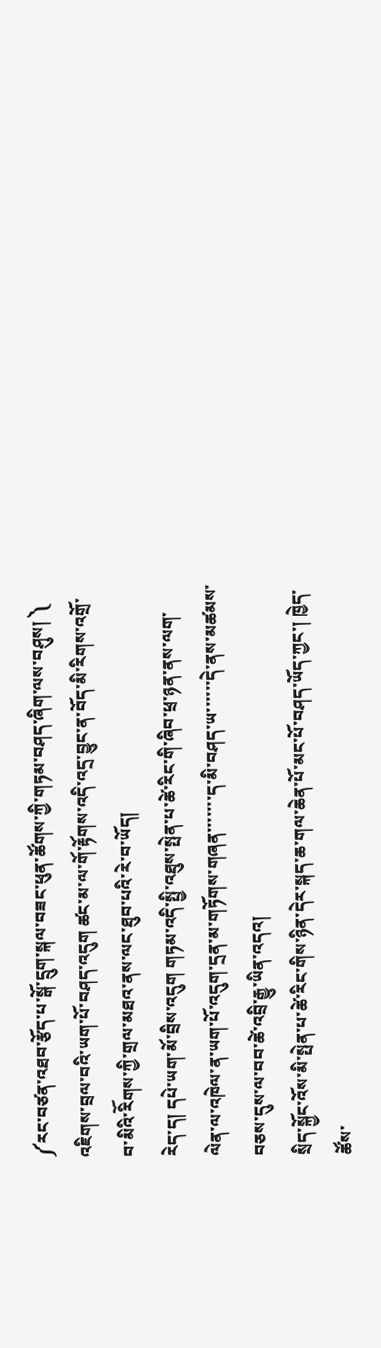༼རང་བཙན་འཐབ་རྩོད་པ་སྒོ་དྲུག་སྐལ་བཟང་ཕུན་ཚོགས་ཀྱི་གཏམ་བཤད་ཞིག་ལས་བཤུས། ༽
འཇིགས་བྲལ་བའི་ཡག་པོ་བཤད་འདུག ཚང་མ་ལ་གོ་རྟོགས་འདི་འདྲ་བྱུང་ན་བོད་མི་རིགས་འགྲོ་བ་མིའི་རིོགས་ཀྱི་གྲལ་མཐའ་ནས་ལང་ཐུབ་པའི་རེ་བ་ཡོད།
རེད་ད། དཔེ་ཡག་མོ་བྲིས་འདུག གཏམ་འདི་སྤྱི་འཐུས་སྤེན་པ་ཚེ་རིང་གི་ཞིབ་ཕྲ་ཉན་ནས་ལག་ལེན་ལ་འཁེལ་ན་ཡག་པོ་འདུག་དྲན་མ་གཏོགས་གཞན་་་་་་་ད་མི་བཤད་ཡ་་་་་་དེ་ནས་མཚམས་བཅས་དུས་ལ་བབ་ཚེ་འབྲི་རྒྱུ་ཡིན་འདའ།
སྲིད་སྐྱོང་འོས་མི་སྤེན་པ་ཚེ་རིང་གིས་ཉིན་དེར་སྐད་ཆ་གལ་ཆེན་པོ་མང་པོ་བཤད་ཡོད་ཀྱང་། ཁྱེད་ཚོས་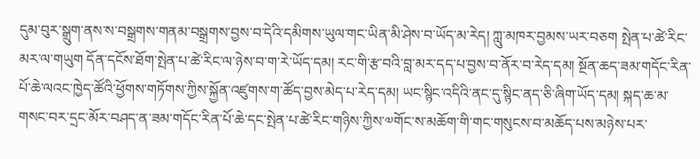དུམ་བུར་སྒྲུག་ནས་ས་བསྒྲགས་གནམ་བསྒྲགས་བྱས་བ་དེའི་དམིགས་ཡུལ་གང་ཡིན་མི་ཤེས་བ་ཡོད་མ་རེད། ཀླུ་མཁར་བྱམས་ཡར་བཅག སྤེན་པ་ཚེ་རིང་མར་ལ་གཡུག དོན་དངོས་ཐོག་སྤེན་པ་ཚེ་རིང་ལ་ཉེས་བ་ག་རེ་ཡོད་དམ། རང་གི་རྩ་བའི་བླ་མར་དད་པ་བྱས་བ་ནོར་བ་རེད་དམ། སྔོན་ཆད་ཟམ་གདོང་རིན་པོ་ཆེ་ལའང་ཁྱེད་ཚོའི་ཕྱོགས་གཏོགས་ཀྱིས་སྐྱོན་འཛུགས་ག་ཚོད་བྱས་མེད་པ་རེད་དམ། ཡང་སྙིང་འདིའི་ནང་དུ་སྙིང་ནད་ཅི་ཞིག་ཡོད་དམ། སྐད་ཆ་མ་གསང་བར་དྲང་མོར་བཤད་ན་ཟམ་གདོང་རིན་པོ་ཆེ་དང་སྤེན་པ་ཚེ་རིང་གཉིས་ཀྱིས་༧གོང་ས་མཆོག་གི་གང་གསུངས་བ་མཆོད་པས་མཉེས་པར་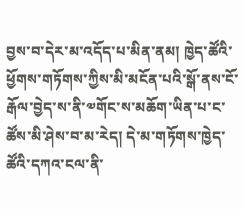བྱས་བ་དེར་མ་འདོད་པ་མིན་ནམ། ཁྱེད་ཚོའི་ཕྱོགས་གཏོགས་ཀྱིས་མི་མངོན་པའི་སྒོ་ནས་ངོ་རྒོལ་བྱེད་ས་ནི་༧གོང་ས་མཆོག་ཡིན་པ་ང་ཚོས་མི་ཤེས་བ་མ་རེད། དེ་མ་གཏོགས་ཁྱེད་ཚོའི་དཀའ་ངལ་ནི་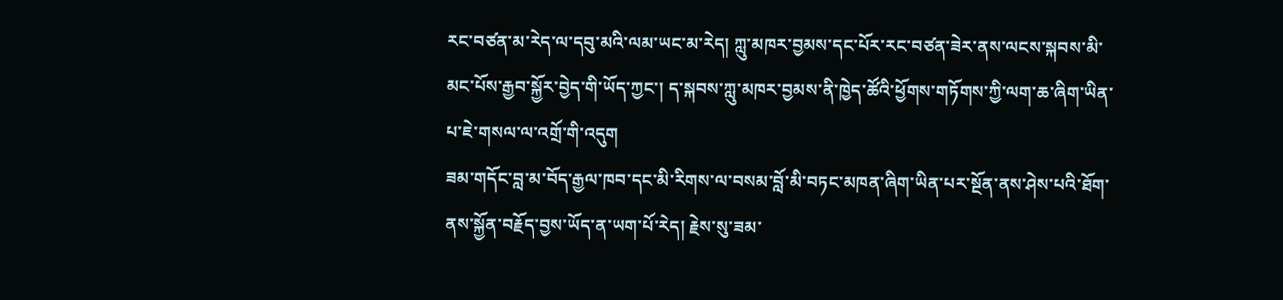རང་བཙན་མ་རེད་ལ་དབུ་མའི་ལམ་ཡང་མ་རེད། ཀླུ་མཁར་བྱམས་དང་པོར་རང་བཙན་ཟེར་ནས་ལངས་སྐབས་མི་མང་པོས་རྒྱབ་སྐྱོར་བྱེད་གི་ཡོད་ཀྱང་། ད་སྐབས་ཀླུ་མཁར་བྱམས་ནི་ཁྱེད་ཚོའི་ཕྱོགས་གཏོགས་ཀྱི་ལག་ཆ་ཞིག་ཡིན་པ་ཇེ་གསལ་ལ་འགྲོ་གི་འདུག
ཟམ་གདོང་བླ་མ་བོད་རྒྱལ་ཁབ་དང་མི་རིགས་ལ་བསམ་བློ་མི་བཏང་མཁན་ཞིག་ཡིན་པར་སྔོན་ནས་ཤེས་པའི་ཐོག་ནས་སྐྱོན་བརྗོད་བྱས་ཡོད་ན་ཡག་པོ་རེད། རྗེས་སུ་ཟམ་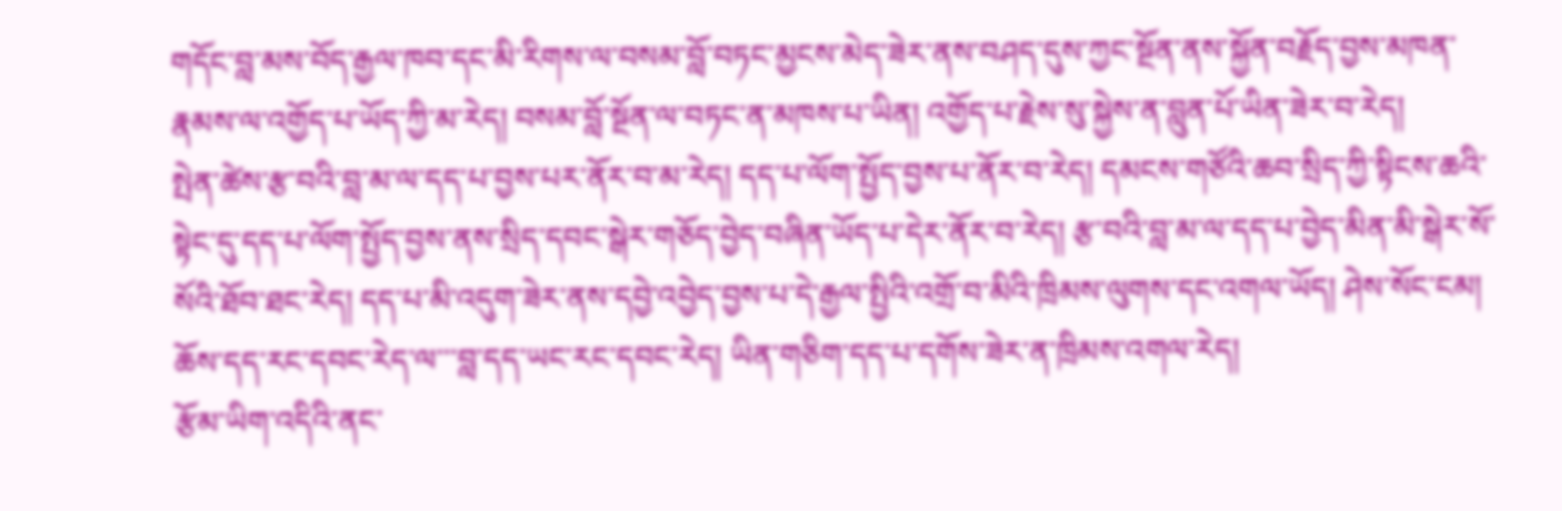གདོང་བླ་མས་བོད་རྒྱལ་ཁབ་དང་མི་རིགས་ལ་བསམ་བློ་བཏང་མྱངས་མེད་ཟེར་ནས་བཤད་དུས་ཀྱང་སྔོན་ནས་སྐྱོན་བརྗོད་བྱས་མཁན་རྣམས་ལ་འགྱོད་པ་ཡོད་ཀྱི་མ་རེད། བསམ་བློ་སྔོན་ལ་བཏང་ན་མཁས་པ་ཡིན། འགྱོད་པ་རྗེས་སུ་སྐྱེས་ན་བླུན་པོ་ཡིན་ཟེར་བ་རེད།
སྤེན་ཚེས་རྩ་བའི་བླ་མ་ལ་དད་པ་བྱས་པར་ནོར་བ་མ་རེད། དད་པ་ལོག་སྤྱོད་བྱས་པ་ནོར་བ་རེད། དམངས་གཙོའི་ཆབ་སྲིད་ཀྱི་སྟིངས་ཆའི་སྟེང་དུ་དད་པ་ལོག་སྤྱོད་བྱས་ནས་སྲིད་དབང་སྒེར་གཅོད་བྱེད་བཞིན་ཡོད་པ་དེར་ནོར་བ་རེད། རྩ་བའི་བླ་མ་ལ་དད་པ་བྱེད་མིན་མི་སྒེར་སོ་སོའི་ཐོབ་ཐང་རེད། དད་པ་མི་འདུག་ཟེར་ནས་དབྱེ་འབྱེད་བྱས་པ་དེ་རྒྱལ་སྤྱིའི་འགྲོ་བ་མིའི་ཁྲིམས་ལུགས་དང་འགལ་ཡོད། ཤེས་སོང་ངམ། ཆོས་དད་རང་དབང་རེད་ལ་་་བླ་དད་ཡང་རང་དབང་རེད། ཡིན་གཅིག་དད་པ་དགོས་ཟེར་ན་ཁྲིམས་འགལ་རེད།
རྩོམ་ཡིག་འདིའི་ནང་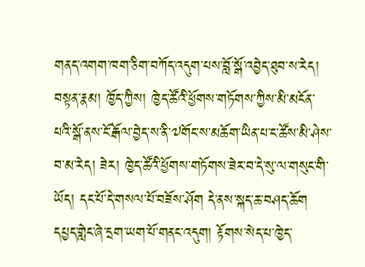གནད་འགག་ཁག་ཅིག་བཀོད་འདུག་པས་བློ་སྒོ་འབྱེད་ཐུབ་ས་རེད།
བསྟན་རྣམ། ཁྱོད་ཀྱིས། ཁྱེད་ཚོའི་ཕྱོགས་གཏོགས་ཀྱིས་མི་མངོན་པའི་སྒོ་ནས་ངོ་རྒོལ་བྱེད་ས་ནི་༧གོང་ས་མཆོག་ཡིན་པ་ང་ཚོས་མི་ཤེས་བ་མ་རེད། ཟེར། ཁྱེད་ཚོའི་ཕྱོགས་གཏོགས་ཟེར་བ་དེ་སུ་ལ་གསུང་གི་ཡོད། དང་པོ་དེ་གསལ་པོ་བཟོས་ཤོག དེ་ནས་སྐད་ཆ་བཤད་ཆོག
དཔྱད་གླེང་ཞེ་དྲག་ཡག་པོ་གནང་འདུག། རྟོགས་སེད་པ་ཁྱེད་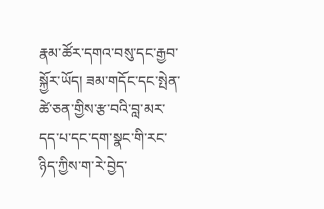རྣམ་ཚོར་དགའ་བསུ་དང་རྒྱབ་སྐྱོར་ཡོད། ཟམ་གདོང་དང་སྤེན་ཚེ་ཅན་གྱིས་རྩ་བའི་བླ་མར་དད་པ་དང་དག་སྣང་གི་རང་ཉིད་ཀྱིས་ག་རེ་བྱེད་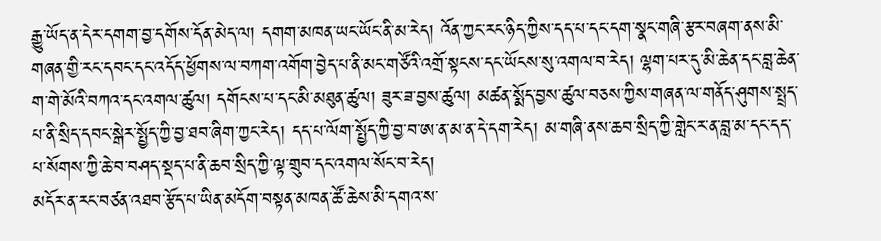རྒྱུ་ཡོད་ན་དེར་དགག་བྱ་དགོས་དོན་མེད་ལ། དགག་མཁན་ཡང་ཡོང་ནི་མ་རེད། འོན་ཀྱང་རང་ཉིད་ཀྱིས་དད་པ་དང་དག་སྣང་གཞི་རྩར་བཞག་ནས་མི་གཞན་གྱི་རང་དབང་དང་འདོད་ཕྱོགས་ལ་བཀག་འགོག་བྱེད་པ་ནི་མང་གཙོའི་འགྲོ་སྟངས་དང་ཡོངས་སུ་འགལ་བ་རེད། ལྷག་པར་དུ་མི་ཆེན་དང་བླ་ཆེན་ག་གེ་མོའི་བཀའ་དང་འགལ་ཚུལ། དགོངས་པ་དང་མི་མཐུན་ཚུལ། ཟུར་ཟ་བྱས་ཚུལ། མཚན་སྨོད་བྱས་ཚུལ་བཅས་ཀྱིས་གཞན་ལ་གནོད་ཤུགས་སྤྲད་པ་ནི་སྲིད་དབང་སྒེར་སྤྱོད་ཀྱི་བྱ་ཐབ་ཞིག་ཀྱང་རེད། དད་པ་ལོག་སྤྱོད་ཀྱི་བྱ་བ་ཨ་ན་མ་ན་དེ་དག་རེད། མ་གཞི་ནས་ཆབ་སྲིད་ཀྱི་གླེང་ར་ན་བླ་མ་དང་དད་པ་སོགས་ཀྱི་ཆེ་བ་བཤད་སྡད་པ་ནི་ཆབ་སྲིད་ཀྱི་ལྟ་གྲུབ་དང་འགལ་སོང་བ་རེད།
མདོར་ན་རང་བཙན་འཐབ་རྩོད་པ་ཡིན་མདོག་བསྟན་མཁན་ཚོ་ཆེས་མི་དགའ་ས་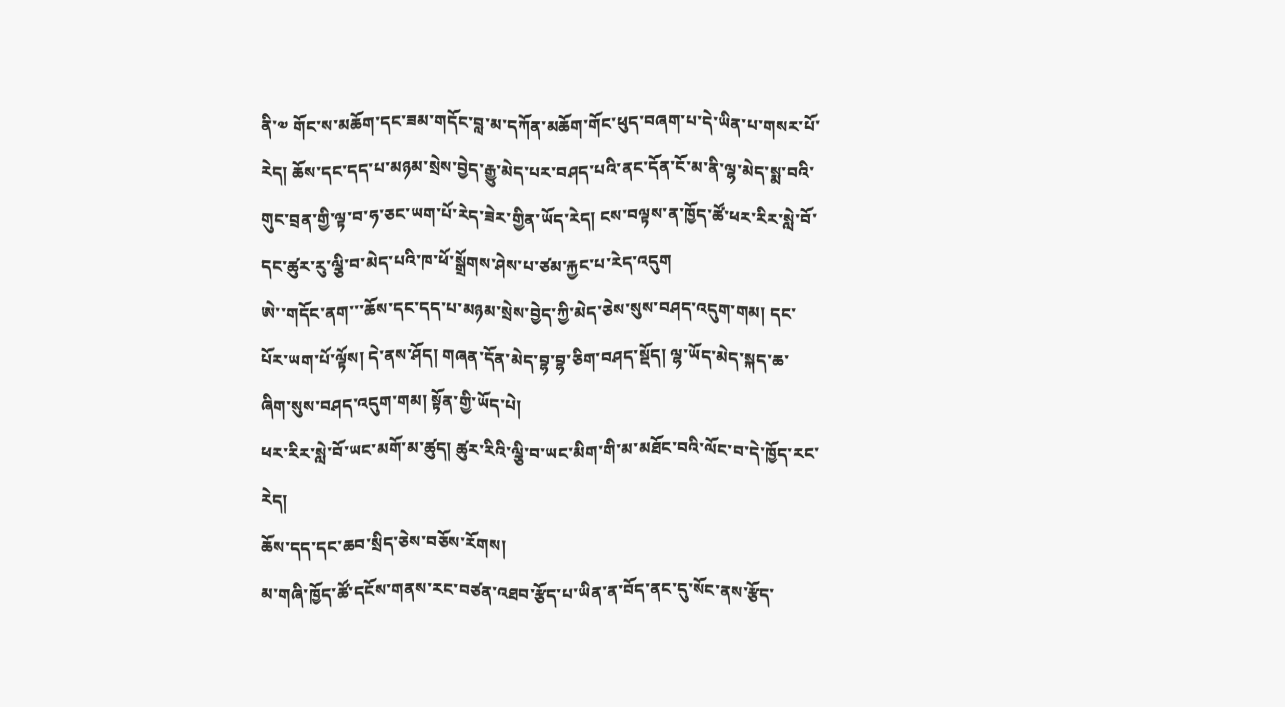ནི་༧ གོང་ས་མཆོག་དང་ཟམ་གདོང་བླ་མ་དཀོན་མཆོག་གོང་ཕུད་བཞག་པ་དེ་ཡིན་པ་གསར་པོ་རེད། ཆོས་དང་དད་པ་མཉམ་སྲེས་བྱེད་རྒྱུ་མེད་པར་བཤད་པའི་ནང་དོན་ངོ་མ་ནི་ལྷ་མེད་སྨ་བའི་གུང་བྲན་གྱི་ལྟ་བ་ཧ་ཅང་ཡག་པོ་རེད་ཟེར་གྱིན་ཡོད་རེད། ངས་བལྟས་ན་ཁྱོད་ཚོ་ཕར་རིར་སླེ་བོ་དང་ཚུར་རུ་ལྕི་བ་མེད་པའི་ཁ་ཕོ་སྒྲོགས་ཤེས་པ་ཙམ་རྐྱང་པ་རེད་འདུག
ཨེ་་གདོང་ནག་་་ཆོས་དང་དད་པ་མཉམ་སྲེས་བྱེད་ཀྱི་མེད་ཅེས་སུས་བཤད་འདུག་གམ། དང་པོར་ཡག་པོ་ལྟོས། དེ་ནས་ཤོད། གཞན་དོན་མེད་བྷ་བྷ་ཅིག་བཤད་སྡོད། ལྷ་ཡོད་མེད་སྐད་ཆ་ཞིག་སུས་བཤད་འདུག་གམ། སྟོན་གྱི་ཡོད་པེ།
ཕར་རིར་སླེ་བོ་ཡང་མགོ་མ་ཚུད། ཚུར་རིའི་ལྕི་བ་ཡང་མིག་གི་མ་མཐོང་བའི་ལོང་བ་དེ་ཁྱོད་རང་རེད།
ཆོས་དད་དང་ཆབ་སྲིད་ཅེས་བཅོས་རོགས།
མ་གཞི་ཁྱོད་ཚོ་དངོས་གནས་རང་བཙན་འཐབ་རྩོད་པ་ཡིན་ན་བོད་ནང་དུ་སོང་ནས་རྩོད་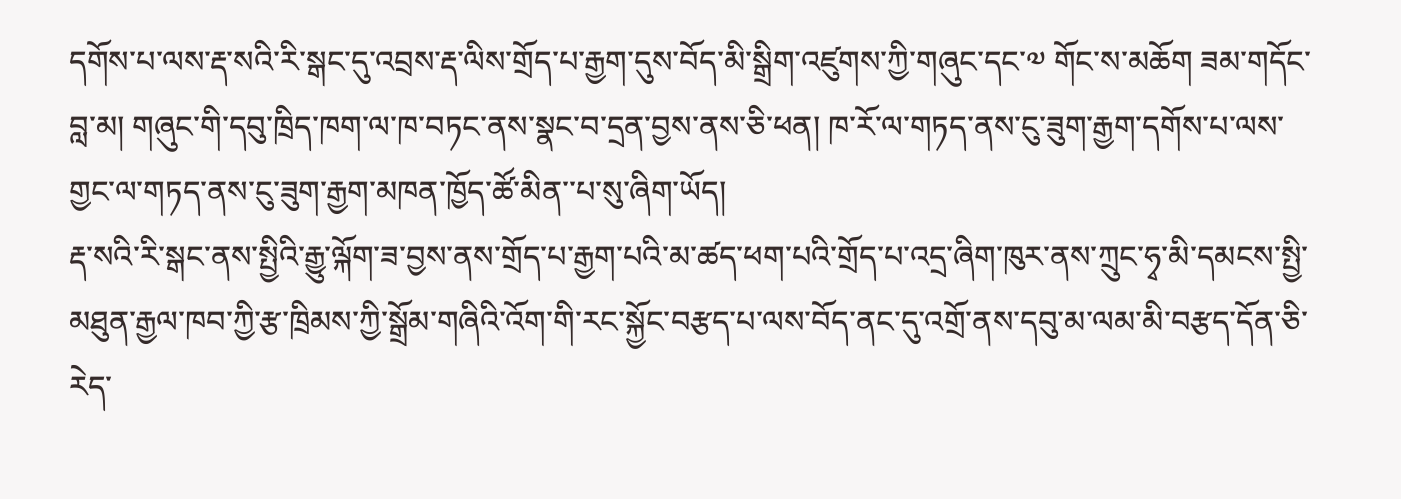དགོས་པ་ལས་རྡ་སའི་རི་སྒང་དུ་འབྲས་རྡ་ལིས་གྲོད་པ་རྒྱག་དུས་བོད་མི་སྒྲིག་འཛུགས་ཀྱི་གཞུང་དང་༧ གོང་ས་མཆོག ཟམ་གདོང་བླ་མ། གཞུང་གི་དབུ་ཁྲིད་ཁག་ལ་ཁ་བཏང་ནས་སྣང་བ་དྲན་བྱས་ནས་ཅི་ཕན། ཁ་རོ་ལ་གཏད་ནས་ངུ་ཟུག་རྒྱག་དགོས་པ་ལས་གྱང་ལ་གཏད་ནས་ངུ་ཟུག་རྒྱག་མཁན་ཁྱོད་ཚོ་མིན་་པ་སུ་ཞིག་ཡོད།
རྡ་སའི་རི་སྒང་ནས་སྤྱིའི་རྒྱུ་ལྐོག་ཟ་བྱས་ནས་གྲོད་པ་རྒྱག་པའི་མ་ཚད་ཕག་པའི་གྲོད་པ་འདྲ་ཞིག་ཁུར་ནས་ཀྲུང་ཧྭ་མི་དམངས་སྤྱི་མཐུན་རྒྱལ་ཁབ་ཀྱི་རྩ་ཁྲིམས་ཀྱི་སྒྲོམ་གཞིའི་འོག་གི་རང་སྐྱོང་བརྩད་པ་ལས་བོད་ནང་དུ་འགྲོ་ནས་དབུ་མ་ལམ་མི་བརྩད་དོན་ཅི་རེད་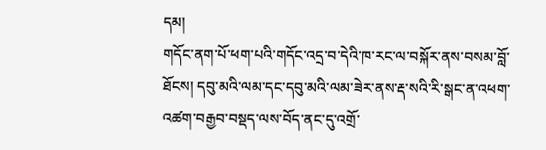དམ།
གདོང་ནག་པོ་ཕག་པའི་གདོང་འདྲ་བ་དེའི་ཁ་རང་ལ་བསྐོར་ནས་བསམ་བློ་ཐོངས། དབུ་མའི་ལམ་དང་དབུ་མའི་ལམ་ཟེར་ནས་རྡ་སའི་རི་སྒང་ན་འཕག་འཚག་བརྒྱབ་བསྡད་ལས་བོད་ནང་དུ་འགྲོ་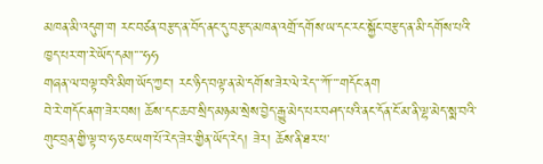མཁན་མི་འདུག་ག རང་བཙན་བརྩད་ན་བོད་ནང་དུ་བརྩད་མཁན་འགྲོ་དགོས་ཡ་དང་རང་སྐྱོང་བརྩད་ན་མི་དགོས་པའི་ཁྱད་པར་ག་རེ་ཡོད་དམ།་་་་ཧཧ
གཞན་ལ་བལྟ་བའི་མིག་ཡོད་ཀྱང་། རང་ཉིད་བལྟ་ན་མེ་དགོས་ཟེར་ལེ་རེད་་་ཀོ་་་་གདོང་ནག
བེ་རེ་གདོང་ནག་ཟེར་བས། ཆོས་དང་ཆབ་སྲིད་མཉམ་སྲེས་བྱེད་རྒྱུ་མེད་པར་བཤད་པའི་ནང་དོན་ངོ་མ་ནི་ལྷ་མེད་སྨ་བའི་གུང་བྲན་གྱི་ལྟ་བ་ཧ་ཅང་ཡག་པོ་རེད་ཟེར་གྱིན་ཡོད་རེད། ཟེར། ཆོས་ནི་ཐར་པ་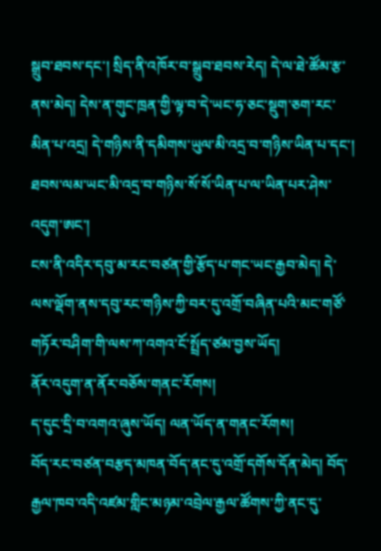སྒྲུབ་ཐབས་དང་། སྲིད་ནི་འཁོར་བ་སྒྲུབ་ཐབས་རེད། དེ་ལ་ཐེ་ཚོམ་རྩ་ནས་མེད། དེས་ན་གུང་ཁྲན་གྱི་ལྟ་བ་དེ་ཡང་ཧ་ཅང་སྡུག་ཅག་རང་མིན་པ་འདྲ། དེ་གཉིས་ནི་དམིགས་ཡུལ་མི་འདྲ་བ་གཉིས་ཡིན་པ་དང་། ཐབས་ལམ་ཡང་མི་འདྲ་བ་གཉིས་སོ་སོ་ཡིན་པ་ལ་ཡིན་པར་ཤེས་འདུག་ཨང་།
ངས་ནི་འདིར་དབུ་མ་རང་བཙན་གྱི་རྩོད་པ་གང་ཡང་རྒྱབ་མེད། དེ་ལས་ལྡོག་ནས་དབུ་རང་གཉིས་ཀྱི་བར་དུ་འགྲོ་བཞིན་པའི་མང་གཙོ་གཏོར་བཤིག་གི་ལས་ཀ་འགའ་ངོ་སྤྲོད་ཙམ་བྱས་ཡོད།
ནོར་འདུག་ན་ནོར་བཅོས་གནང་རོགས།
ད་དུང་དྲི་བ་འགའ་ཞུས་ཡོད། ལན་ཡོད་ན་གནང་རོགས།
བོད་རང་བཙན་བརྩད་མཁན་བོད་ནང་དུ་འགྲོ་དགོས་དོན་མེད། བོད་རྒྱལ་ཁབ་འདི་འཛམ་གླིང་མཉམ་འབྲེལ་རྒྱལ་ཚོགས་ཀྱི་ནང་དུ་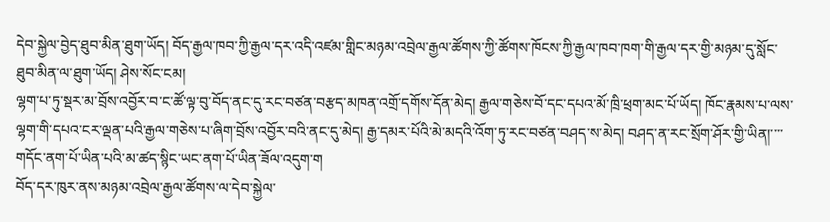དེབ་སྐྱེལ་བྱེད་ཐུབ་མིན་ཐུག་ཡོད། བོད་རྒྱལ་ཁབ་ཀྱི་རྒྱལ་དར་འདི་འཛམ་གླིང་མཉམ་འབྲེལ་རྒྱལ་ཚོགས་ཀྱི་ཚོགས་ཁོངས་ཀྱི་རྒྱལ་ཁབ་ཁག་གི་རྒྱལ་དར་གྱི་མཉམ་དུ་སློང་ཐུབ་མིན་ལ་ཐུག་ཡོད། ཤེས་སོང་ངམ།
ལྷག་པ་ཏུ་སྡར་མ་བྲོས་འབྱོར་བ་ང་ཚོ་ལྟ་བུ་བོད་ནང་དུ་རང་བཙན་བརྩད་མཁན་འགྲོ་དགོས་དོན་མེད། རྒྱལ་གཅེས་བོ་དང་དཔའ་མོ་ཁྲི་ཕྲག་མང་པོ་ཡོད། ཁོང་རྣམས་པ་ལས་ལྷག་གི་དཔའ་ངར་ལྡན་པའི་རྒྱལ་གཅེས་པ་ཞིག་བྲོས་འབྱོར་བའི་ནང་དུ་མེད། རྒྱ་དམར་པོའི་མེ་མདའི་འོག་ཏུ་རང་བཙན་བཤད་ས་མེད། བཤད་ན་རང་སྲོག་ཤོར་གྱི་ཡིན།་་་་གདོང་ནག་པོ་ཡིན་པའི་མ་ཚད་སྙིང་ཡང་ནག་པོ་ཡིན་ཟོལ་འདུག་ག
བོད་དར་ཁུར་ནས་མཉམ་འབྲེལ་རྒྱལ་ཚོགས་ལ་དེབ་སྐྱེལ་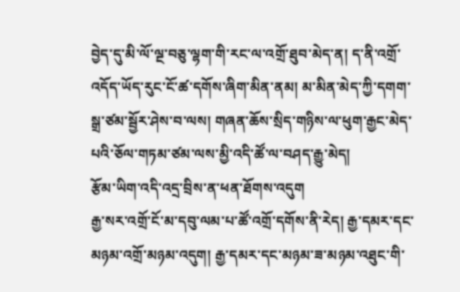བྱེད་དུ་མི་ལོ་ལྔ་བཅུ་ལྷག་གི་རང་ལ་འགྲོ་ཐུབ་མེད་ན། ད་ནི་འགྲོ་འདོད་ཡོད་རུང་ངོ་ཚ་དགོས་ཞིག་མིན་ནམ། མ་མིན་མེད་ཀྱི་དགག་སྒྲ་ཙམ་སྦྱོར་ཤེས་བ་ལས། གཞན་ཆོས་སྲིད་གཉིས་ལ་ཕུག་རྒྱང་མེད་པའི་ཅོལ་གཏམ་ཙམ་ལས་མྱི་འདི་ཚོ་ལ་བཤད་རྒྱུ་མེད།
རྩོམ་ཡིག་འདི་འདྲ་བྲིས་ན་ཕན་ཐོགས་འདུག
རྒྱ་སར་འགྲོ་ངོ་མ་དབུ་ལམ་པ་ཚོ་འགྲོ་དགོས་ནི་རེད། རྒྱ་དམར་དང་མཉམ་འགྲོ་མཉམ་འདུག། རྒྱ་དམར་དང་མཉམ་ཟ་མཉམ་འཐུང་གི་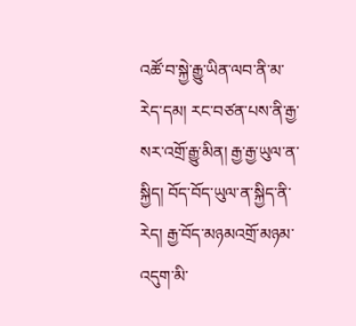འཚོ་བ་སྐྱེ་རྒྱུ་ཡིན་ལབ་ནི་མ་རེད་དམ། རང་བཙན་པས་ནི་རྒྱ་སར་འགྲོ་རྒྱུ་མིན། རྒྱ་རྒྱ་ཡུལ་ན་སྐྱིད། བོད་བོད་ཡུལ་ན་སྐྱིད་ནི་རེད། རྒྱ་བོད་མཉམའགྲོ་མཉམ་འདུག་མི་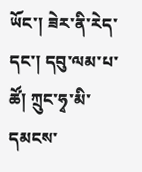ཡོང་། ཟེར་ནི་རེད་དང་། དབུ་ལམ་པ་ཚོ། ཀྲུང་ཧྭ་མི་དམངས་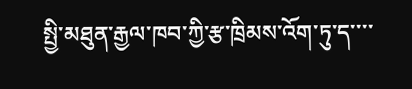སྤྱི་མཐུན་རྒྱལ་ཁབ་ཀྱི་རྩ་ཁྲིམས་འོག་ཏུ་ད་་་་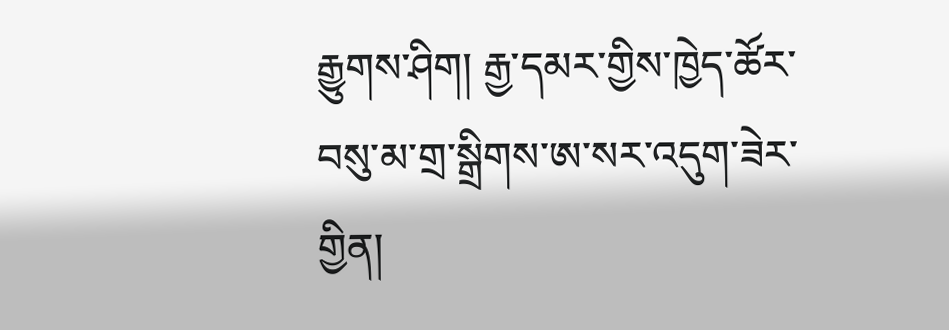རྒྱུགས་ཤིག། རྒྱ་དམར་གྱིས་ཁྱེད་ཚོར་བསུ་མ་གྲ་སྒྲིགས་ཨ་སར་འདུག་ཟེར་གྱིན།